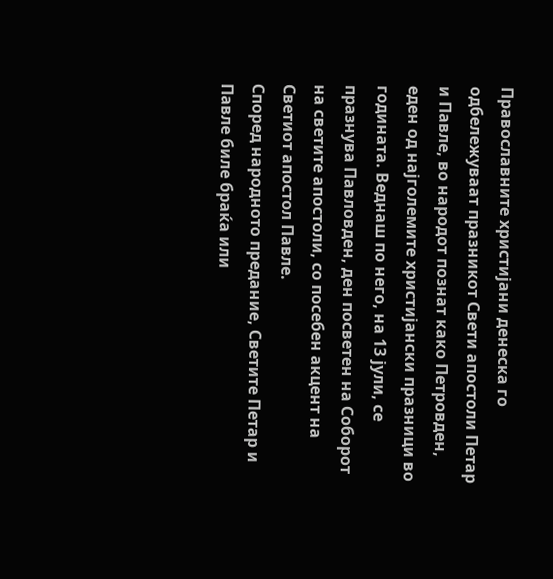Православните христијани денеска го одбележуваат празникот Свети апостоли Петар и Павле, во народот познат како Петровден, еден од најголемите христијански празници во годината. Веднаш по него, на 13 јули, се празнува Павловден, ден посветен на Соборот на светите апостоли, со посебен акцент на Светиот апостол Павле.
Според народното предание, Светите Петар и Павле биле браќа или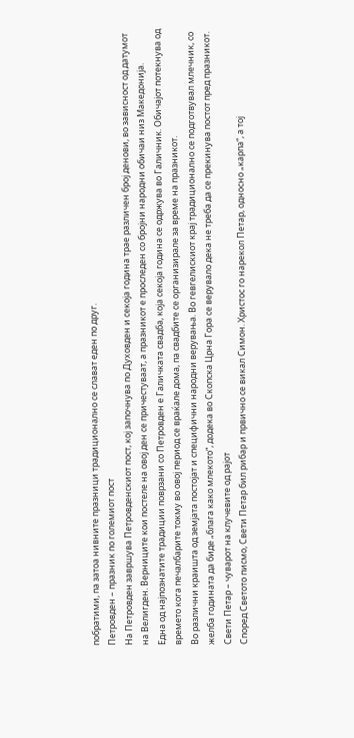побратими, па затоа нивните празници традиционално се слават еден по друг.
Петровден – празник по големиот пост
На Петровден завршува Петровденскиот пост, кој започнува по Духовден и секоја година трае различен број денови, во зависност од датумот на Велигден. Верниците кои постеле на овој ден се причестуваат, а празникот е проследен со бројни народни обичаи низ Македонија.
Една од најпознатите традиции поврзани со Петровден е Галичката свадба, која секоја година се одржува во Галичник. Обичајот потекнува од времето кога печалбарите токму во овој период се враќале дома, па свадбите се организирале за време на празникот.
Во различни краишта од земјата постојат и специфични народни верувања. Во гевгелискиот крај традиционално се подготвувал млечник, со желба годината да биде „блага како млекото“, додека во Скопска Црна Гора се верувало дека не треба да се прекинува постот пред празникот.
Свети Петар – чуварот на клучевите од рајот
Според Светото писмо, Свети Петар бил рибар и првично се викал Симон. Христос го нарекол Петар, односно „карпа“, а тој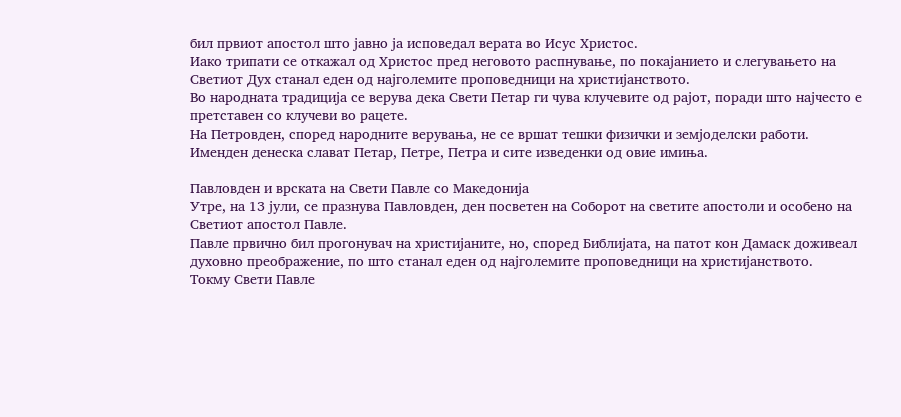бил првиот апостол што јавно ја исповедал верата во Исус Христос.
Иако трипати се откажал од Христос пред неговото распнување, по покајанието и слегувањето на Светиот Дух станал еден од најголемите проповедници на христијанството.
Во народната традиција се верува дека Свети Петар ги чува клучевите од рајот, поради што најчесто е претставен со клучеви во рацете.
На Петровден, според народните верувања, не се вршат тешки физички и земјоделски работи.
Именден денеска слават Петар, Петре, Петра и сите изведенки од овие имиња.

Павловден и врската на Свети Павле со Македонија
Утре, на 13 јули, се празнува Павловден, ден посветен на Соборот на светите апостоли и особено на Светиот апостол Павле.
Павле првично бил прогонувач на христијаните, но, според Библијата, на патот кон Дамаск доживеал духовно преображение, по што станал еден од најголемите проповедници на христијанството.
Токму Свети Павле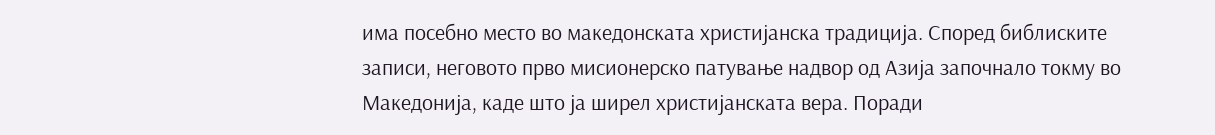има посебно место во македонската христијанска традиција. Според библиските записи, неговото прво мисионерско патување надвор од Азија започнало токму во Македонија, каде што ја ширел христијанската вера. Поради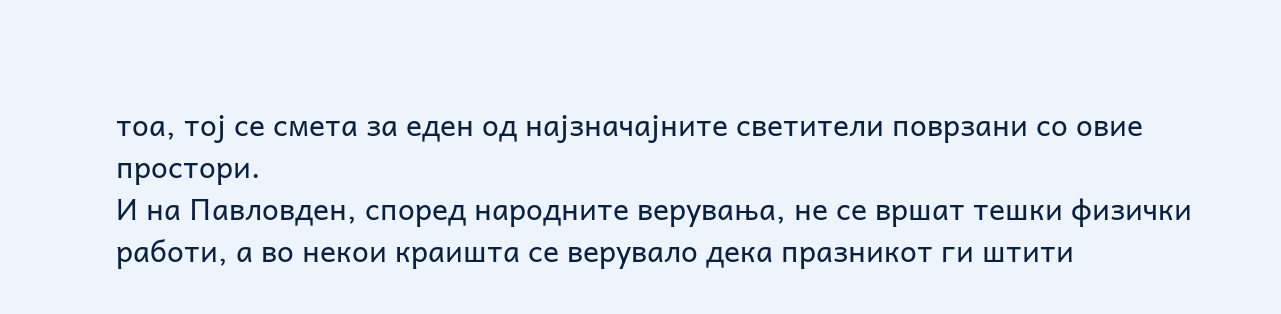тоа, тој се смета за еден од најзначајните светители поврзани со овие простори.
И на Павловден, според народните верувања, не се вршат тешки физички работи, а во некои краишта се верувало дека празникот ги штити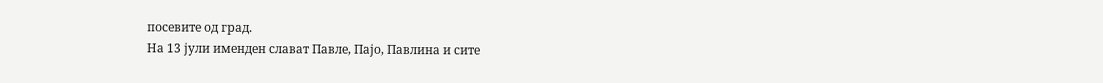посевите од град.
На 13 јули именден слават Павле, Пајо, Павлина и сите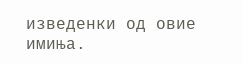изведенки од овие имиња.